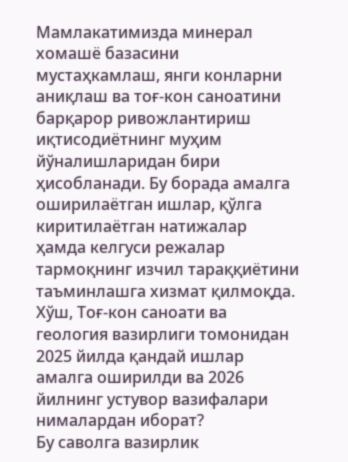Мамлакатимизда минерал хомашё базасини мустаҳкамлаш, янги конларни аниқлаш ва тоғ-кон саноатини барқарор ривожлантириш иқтисодиётнинг муҳим йўналишларидан бири ҳисобланади. Бу борада амалга оширилаётган ишлар, қўлга киритилаётган натижалар ҳамда келгуси режалар тармоқнинг изчил тараққиётини таъминлашга хизмат қилмоқда.
Хўш, Тоғ-кон саноати ва геология вазирлиги томонидан 2025 йилда қандай ишлар амалга оширилди ва 2026 йилнинг устувор вазифалари нималардан иборат?
Бу саволга вазирлик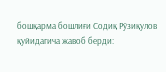бошқарма бошлиғи Содиқ Рўзиқулов қуйидагича жавоб берди: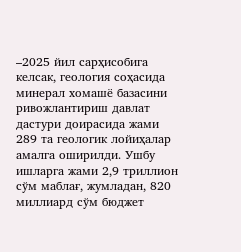–2025 йил сарҳисобига келсак, геология соҳасида минерал хомашё базасини ривожлантириш давлат дастури доирасида жами 289 та геологик лойиҳалар амалга оширилди. Ушбу ишларга жами 2,9 триллион сўм маблағ, жумладан, 820 миллиард сўм бюджет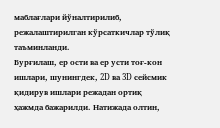маблағлари йўналтирилиб, режалаштирилган кўрсаткичлар тўлиқ таъминланди.
Бурғилаш, ер ости ва ер усти тоғ-кон ишлари, шунингдек, 2D ва 3D сейсмик қидирув ишлари режадан ортиқ ҳажмда бажарилди. Натижада олтин,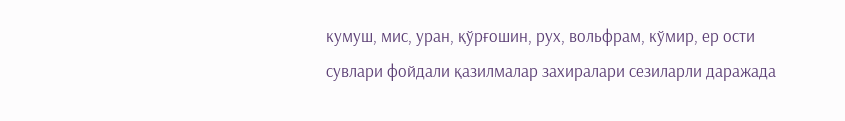кумуш, мис, уран, қўрғошин, рух, вольфрам, кўмир, ер ости сувлари фойдали қазилмалар захиралари сезиларли даражада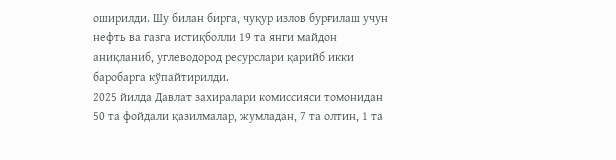оширилди. Шу билан бирга, чуқур излов бурғилаш учун нефть ва газга истиқболли 19 та янги майдон аниқланиб, углеводород ресурслари қарийб икки баробарга кўпайтирилди.
2025 йилда Давлат захиралари комиссияси томонидан 50 та фойдали қазилмалар, жумладан, 7 та олтин, 1 та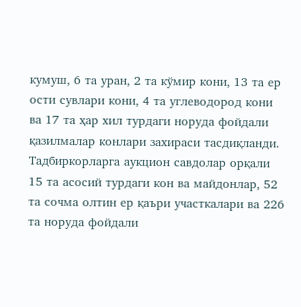кумуш, 6 та уран, 2 та кўмир кони, 13 та ер ости сувлари кони, 4 та углеводород кони ва 17 та ҳар хил турдаги норуда фойдали қазилмалар конлари захираси тасдиқланди.
Тадбиркорларга аукцион савдолар орқали 15 та асосий турдаги кон ва майдонлар, 52 та сочма олтин ер қаъри участкалари ва 226 та норуда фойдали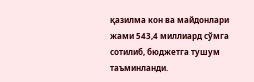қазилма кон ва майдонлари жами 543,4 миллиард сўмга сотилиб, бюджетга тушум таъминланди.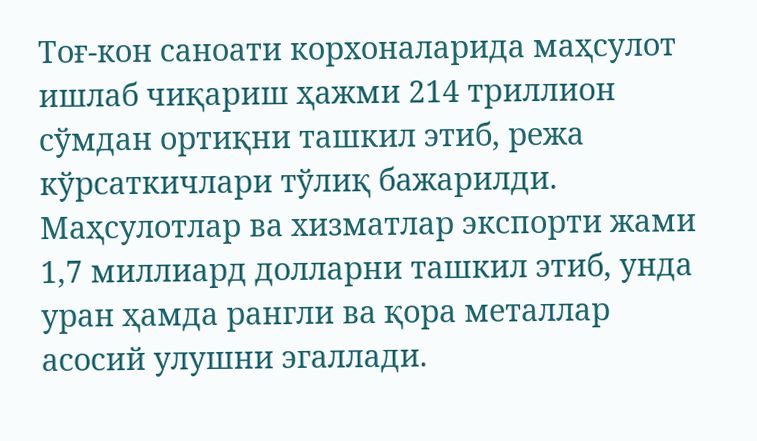Тоғ-кон саноати корхоналарида маҳсулот ишлаб чиқариш ҳажми 214 триллион сўмдан ортиқни ташкил этиб, режа кўрсаткичлари тўлиқ бажарилди. Маҳсулотлар ва хизматлар экспорти жами 1,7 миллиард долларни ташкил этиб, унда уран ҳамда рангли ва қора металлар асосий улушни эгаллади.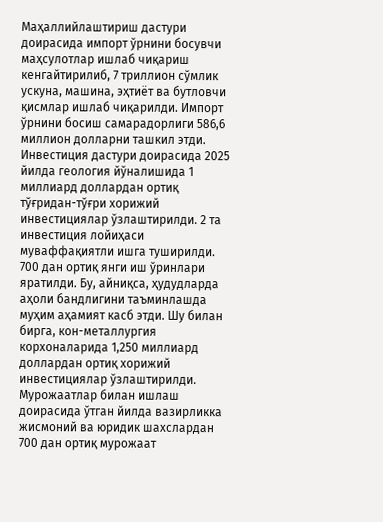Маҳаллийлаштириш дастури доирасида импорт ўрнини босувчи маҳсулотлар ишлаб чиқариш кенгайтирилиб, 7 триллион сўмлик ускуна, машина, эҳтиёт ва бутловчи қисмлар ишлаб чиқарилди. Импорт ўрнини босиш самарадорлиги 586,6 миллион долларни ташкил этди.
Инвестиция дастури доирасида 2025 йилда геология йўналишида 1 миллиард доллардан ортиқ тўғридан-тўғри хорижий инвестициялар ўзлаштирилди. 2 та инвестиция лойиҳаси муваффақиятли ишга туширилди. 700 дан ортиқ янги иш ўринлари яратилди. Бу, айниқса, ҳудудларда аҳоли бандлигини таъминлашда муҳим аҳамият касб этди. Шу билан бирга, кон-металлургия корхоналарида 1,250 миллиард доллардан ортиқ хорижий инвестициялар ўзлаштирилди.
Мурожаатлар билан ишлаш доирасида ўтган йилда вазирликка жисмоний ва юридик шахслардан 700 дан ортиқ мурожаат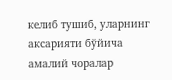келиб тушиб, уларнинг аксарияти бўйича амалий чоралар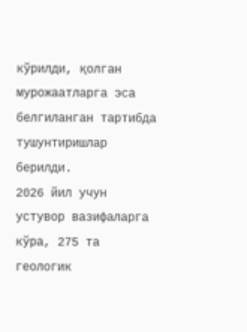кўрилди, қолган мурожаатларга эса белгиланган тартибда тушунтиришлар берилди.
2026 йил учун устувор вазифаларга кўра, 275 та геологик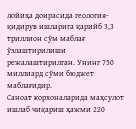лойиҳа доирасида геология-қидирув ишларига қарийб 3,3 триллион сўм маблағ ўзлаштирилиши режалаштирилган. Унинг 750 миллиард сўми бюджет маблағидир.
Саноат корхоналарида маҳсулот ишлаб чиқариш ҳажми 220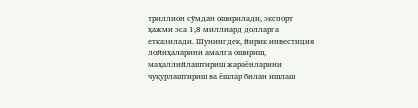триллион сўмдан оширилади, экспорт ҳажми эса 1,8 миллиард долларга етказилади. Шунингдек, йирик инвестиция лойиҳаларини амалга ошириш, маҳаллийлаштириш жараёнларини чуқурлаштириш ва ёшлар билан ишлаш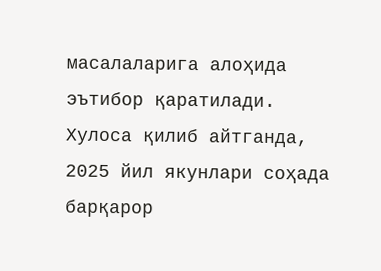масалаларига алоҳида эътибор қаратилади.
Хулоса қилиб айтганда, 2025 йил якунлари соҳада барқарор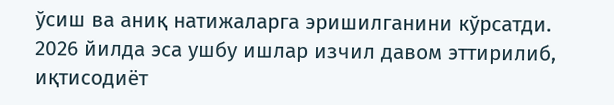ўсиш ва аниқ натижаларга эришилганини кўрсатди. 2026 йилда эса ушбу ишлар изчил давом эттирилиб, иқтисодиёт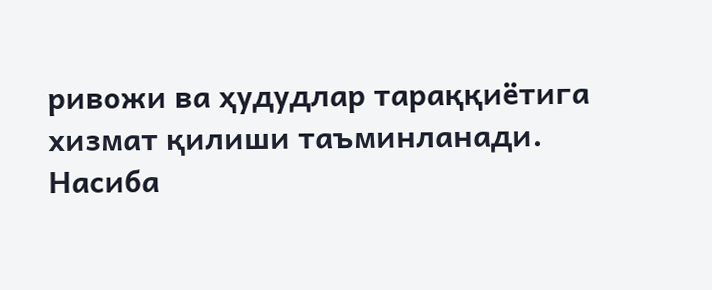ривожи ва ҳудудлар тараққиётига хизмат қилиши таъминланади.
Насиба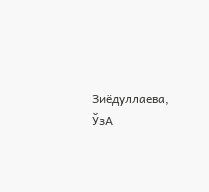Зиёдуллаева, ЎзА